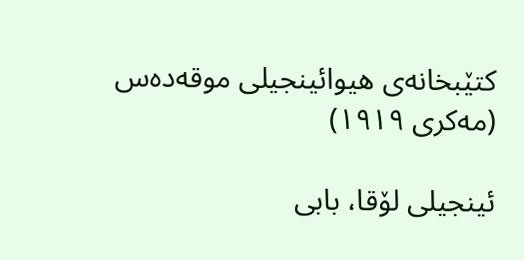کتێبخانەی هیوائینجیلی موقەدەس (مەکری ١٩١٩)

ئینجیلی لۆقا، بابی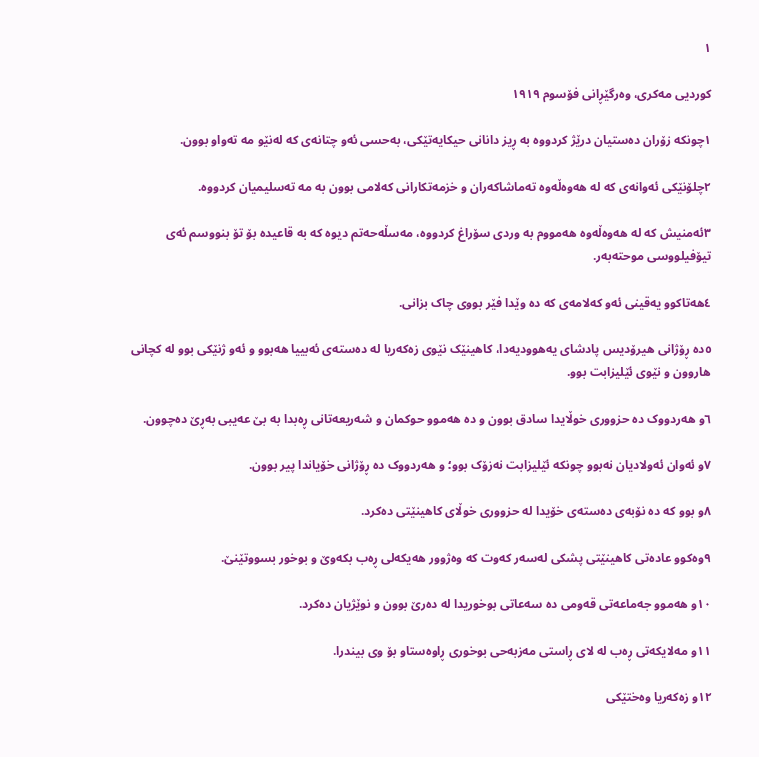١

کوردیی مەکری، وەرگێڕانی فۆسوم ١٩١٩

١چونکە زۆران دەستیان درێژ کردووە بە ڕیز دانانی حیکایەتێکی، بەحسی ئەو چتانەی کە لەنێو مە تەواو بوون.

٢چلۆنێکی ئەوانەی کە لە هەوەڵەوە تەماشاکەران و خزمەتکارانی کەلامی بوون بە مە تەسلیمیان کردووە.

٣ئەمنیش کە لە هەوەڵەوە هەمووم بە وردی سۆراغ کردووە، مەسڵەحەتم دیوە کە بە قاعیدە بۆ تۆ بنووسم ئەی تیۆفیلووسی موحتەبەر.

٤هەتاکوو یەقینی ئەو کەلامەی کە دە وێدا فێر بووی چاک بزانی.

٥دە ڕۆژانی هیرۆدیس پادشای یەهوودیەدا، کاهینێک نێوی زەکەریا لە دەستەی ئەبییا هەبوو و ئەو ژنێکی بوو لە کچانی هاروون و نێوی ئێلیزابت بوو.

٦و هەردووک دە حزووری خوڵایدا سادق بوون و دە هەموو حوکمان و شەریعەتانی ڕەبدا بە بێ عەیبی بەڕێ دەچوون.

٧و ئەوان ئەولادیان نەبوو چونکە ئێلیزابت نەزۆک بوو؛ و هەردووک دە ڕۆژانی خۆیاندا پیر بوون.

٨و بوو کە دە نۆبەی دەستەی خۆیدا لە حزووری خوڵای کاهینێتی دەکرد.

٩وەکوو عادەتی کاهینێتی پشکی لەسەر کەوت کە وەژوور هەیکەلی ڕەب بکەوێ و بوخور بسووتێنێ.

١٠و هەموو جەماعەتی قەومی دە سەعاتی بوخوریدا لە دەرێ بوون و نوێژیان دەکرد.

١١و مەلایکەتی ڕەب لە لای ڕاستی مەزبەحی بوخوری ڕاوەستاو بۆ وی بیندرا.

١٢و زەکەریا وەختێکی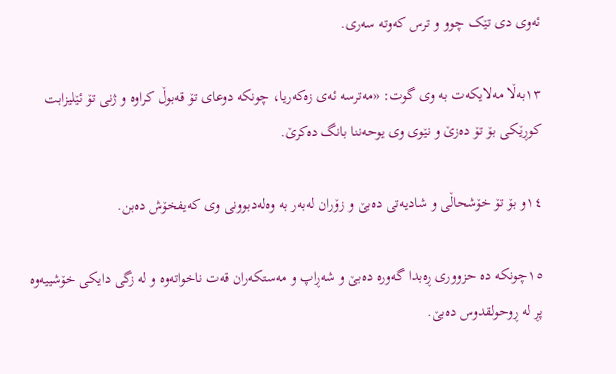ئەوی دی تێک چوو و ترس کەوتە سەری.

١٣بەڵا مەلایکەت بە وی گوت: «مەترسە ئەی زەکەریا، چونکە دوعای تۆ قەبوڵ کراوە و ژنی تۆ ئێلیزابت کوڕێکی بۆ تۆ دەزێ و نێوی وی یوحەننا بانگ دەکرێ.

١٤و بۆ تۆ خۆشحاڵی و شادیەتی دەبێ و زۆران لەبەر بە وەلەدبوونی وی کەیفخۆش دەبن.

١٥چونکە دە حزووری ڕەبدا گەورە دەبێ و شەڕاپ و مەستکەران قەت ناخواتەوە و لە زگی دایکی خۆشییەوە پڕ لە ڕوحولقدوس دەبێ.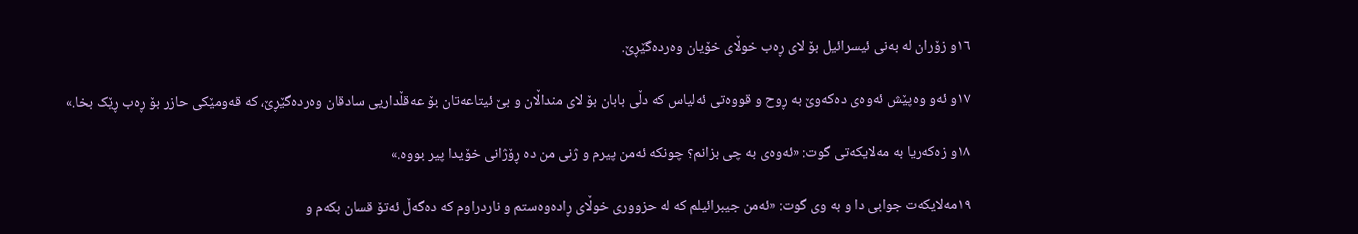١٦و زۆران لە بەنی ئیسرائیل بۆ لای ڕەب خوڵای خۆیان وەردەگێڕێ.

١٧و ئەو وەپێش ئەوەی دەکەوێ بە ڕوح و قووەتی ئەلیاس کە دڵی بابان بۆ لای منداڵان و بێ ئیتاعەتان بۆ عەقڵداریی سادقان وەردەگێڕێ، کە قەومێکی حازر بۆ ڕەب ڕێک بخا.»

١٨و زەکەریا بە مەلایکەتی گوت: «ئەوەی بە چی بزانم؟ چونکە ئەمن پیرم و ژنی من دە ڕۆژانی خۆیدا پیر بووە.»

١٩مەلایکەت جوابی دا و بە وی گوت: «ئەمن جیبرائیلم کە لە حزووری خوڵای ڕادەوەستم و ناردراوم کە دەگەڵ ئەتۆ قسان بکەم و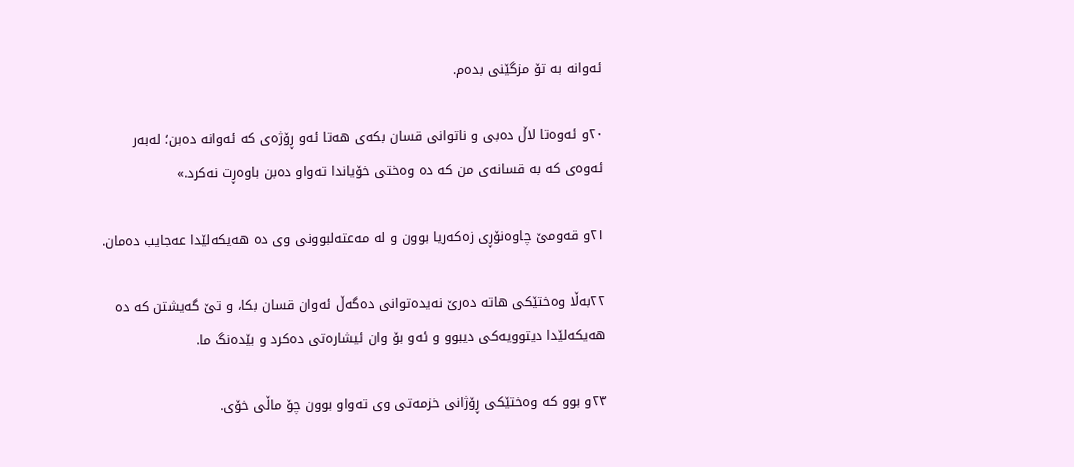ئەوانە بە تۆ مزگێنی بدەم.

٢٠و ئەوەتا لاڵ دەبی و ناتوانی قسان بکەی هەتا ئەو ڕۆژەی کە ئەوانە دەبن؛ لەبەر ئەوەی کە بە قسانەی من کە دە وەختی خۆیاندا تەواو دەبن باوەڕت نەکرد.»

٢١و قەومێ چاوەنۆڕی زەکەریا بوون و لە مەعتەلبوونی وی دە هەیکەلێدا عەجایب دەمان.

٢٢بەڵا وەختێکی هاتە دەرێ نەیدەتوانی دەگەڵ ئەوان قسان بکا، و تێ گەیشتن کە دە هەیکەلێدا دیتوویەکی دیبوو و ئەو بۆ وان ئیشارەتی دەکرد و بێدەنگ ما.

٢٣و بوو کە وەختێکی ڕۆژانی خزمەتی وی تەواو بوون چۆ ماڵی خۆی.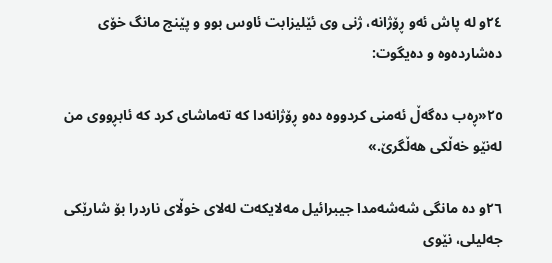٢٤و لە پاش ئەو ڕۆژانە، ژنی وی ئێلیزابت ئاوس بوو و پێنج مانگ خۆی دەشاردەوە و دەیگوت:

٢٥«ڕەب دەگەڵ ئەمنی کردووە دەو ڕۆژانەدا کە تەماشای کرد کە ئابڕووی من لەنێو خەڵکی هەڵگرێ.»

٢٦و دە مانگی شەشەمدا جیبرائیل مەلایکەت لەلای خوڵای ناردرا بۆ شارێکی جەلیلی، نێوی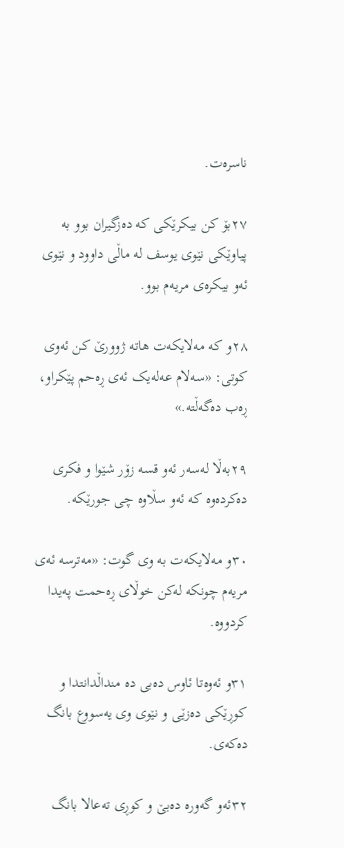ناسرەت.

٢٧بۆ کن بیکرێکی کە دەزگیران بوو بە پیاوێکی نێوی یوسف لە ماڵی داوود و نێوی ئەو بیکرەی مریەم بوو.

٢٨و کە مەلایکەت هاتە ژوورێ کن ئەوی کوتی: «سەلام عەلەیک ئەی ڕەحم پێکراو، ڕەب دەگەڵتە.»

٢٩بەڵا لەسەر ئەو قسە زۆر شێوا و فکری دەکردەوە کە ئەو سڵاوە چی جورێکە.

٣٠و مەلایکەت بە وی گوت: «مەترسە ئەی مریەم چونکە لەکن خوڵای ڕەحمت پەیدا کردووە.

٣١و ئەوەتا ئاوس دەبی دە منداڵدانتدا و کوڕێکی دەزێی و نێوی وی یەسووع بانگ دەکەی.

٣٢ئەو گەورە دەبێ و کوڕی تەعالا بانگ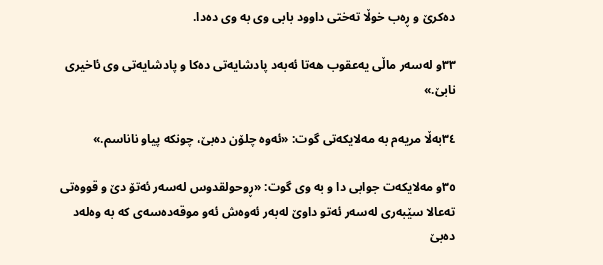دەکرێ و ڕەب خوڵا تەختی داوود بابی وی بە وی دەدا.

٣٣و لەسەر ماڵی یەعقوب هەتا ئەبەد پادشایەتی دەکا و پادشایەتی وی ئاخیری نابێ.»

٣٤بەڵا مریەم بە مەلایکەتی گوت: «ئەوە چلۆن دەبێ، چونکە پیاو ناناسم.»

٣٥و مەلایکەت جوابی دا و بە وی گوت: «ڕوحولقدوس لەسەر ئەتۆ دێ و قووەتی تەعالا سێبەری لەسەر ئەتو داوێ لەبەر ئەوەش ئەو موقەدەسەی کە بە وەلەد دەبێ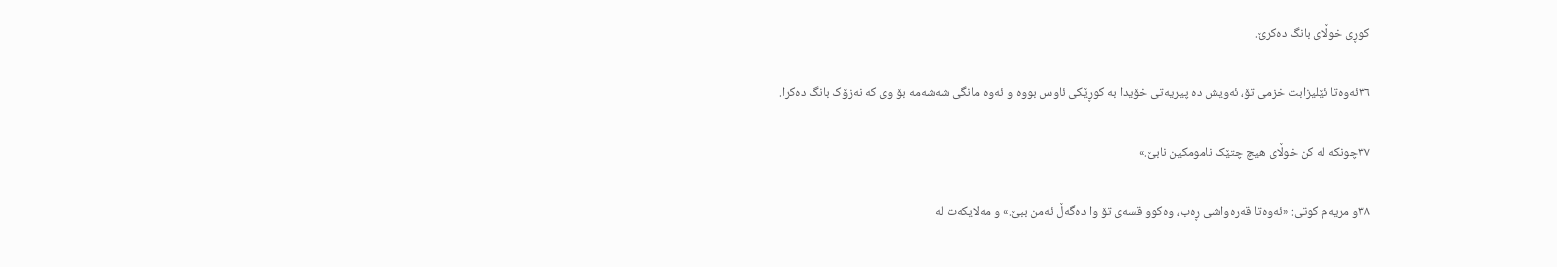کوڕی خوڵای بانگ دەکرێ.

٣٦ئەوەتا ئێلیزابت خزمی تۆ، ئەویش دە پیریەتی خۆیدا بە کوڕێکی ئاوس بووە و ئەوە مانگی شەشەمە بۆ وی کە نەزۆک بانگ دەکرا.

٣٧چونکە لە کن خوڵای هیچ چتێک نامومکین نابێ.»

٣٨و مریەم کوتی: «ئەوەتا قەرەواشی ڕەب، وەکوو قسەی تۆ وا دەگەڵ ئەمن ببێ.» و مەلایکەت لە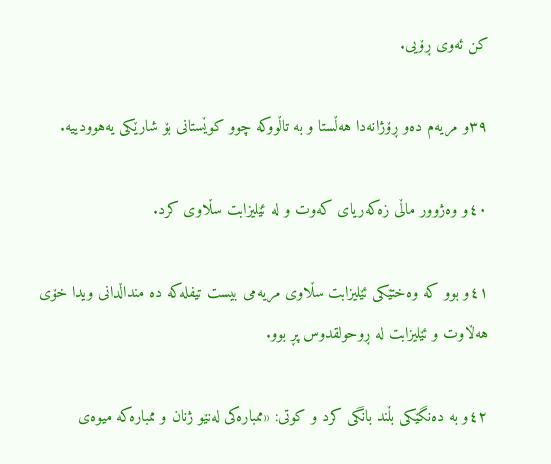کن ئەوی ڕۆیی.

٣٩و مریەم دەو ڕۆژانەدا هەڵستا و بە تاڵووکە چوو کوێستانی بۆ شارێکی یەهوودییە.

٤٠و وەژوور ماڵی زەکەریای کەوت و لە ئێلیزابت سڵاوی کرد.

٤١و بوو کە وەختێکی ئێلیزابت سڵاوی مریەمی بیست تیفلەکە دە منداڵدانی ویدا خۆی هەڵاوت و ئێلیزابت لە ڕوحولقدوس پڕ بوو.

٤٢و بە دەنگێکی بڵند بانگی کرد و کوتی: «ممبارەکی لەنێو ژنان و ممبارەکە میوەی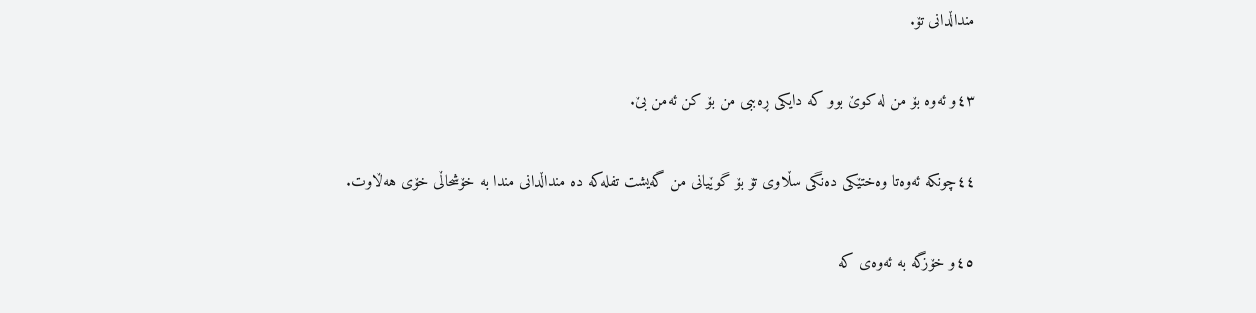منداڵدانی تۆ.

٤٣و ئەوە بۆ من لە کوێ بوو کە دایکی ڕەببی من بۆ کن ئەمن بێ.

٤٤چونکە ئەوەتا وەختێکی دەنگی سڵاوی تۆ بۆ گوێیانی من گەیشت تفلەکە دە منداڵدانی مندا بە خۆشحاڵی خۆی هەڵاوت.

٤٥و خۆزگە بە ئەوەی کە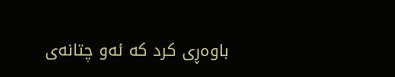باوەڕی کرد کە ئەو چتانەی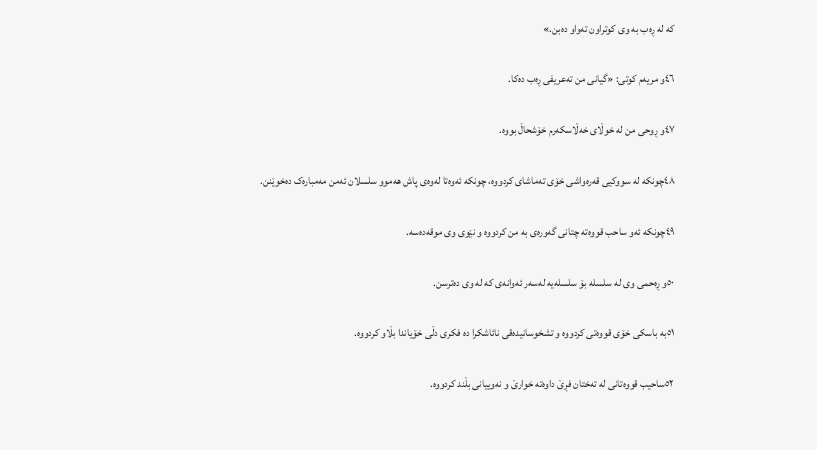کە لە ڕەب بە وی کوتراون تەواو دەبن.»

٤٦و مریەم کوتی: «گیانی من تەعریفی ڕەب دەکا.

٤٧و ڕوحی من لە خوڵای خەڵاسکەرم خۆشحاڵ بووە.

٤٨چونکە لە سووکیی قەرەواشی خۆی تەماشای کردووە، چونکە ئەوەتا لەوەی پاش هەموو سلسلان ئەمن مەمبارەک دەخوێنن.

٤٩چونکە ئەو ساحب قووەتە چتانی گەورەی بە من کردووە و نێوی وی موقەدەسە.

٥٠و ڕەحمی وی لە سلسلە بۆ سلسلەیە لەسەر ئەوانەی کە لە وی دەترسن.

٥١بە باسکی خۆی قووەتی کردووە و تشخوسانیدەقی نائاشکرا دە فکری دڵی خۆیاندا بڵاو کردووە.

٥٢ساحیب قووەتانی لە تەختان فڕێ داوەتە خوارێ و نەوییانی بڵند کردووە.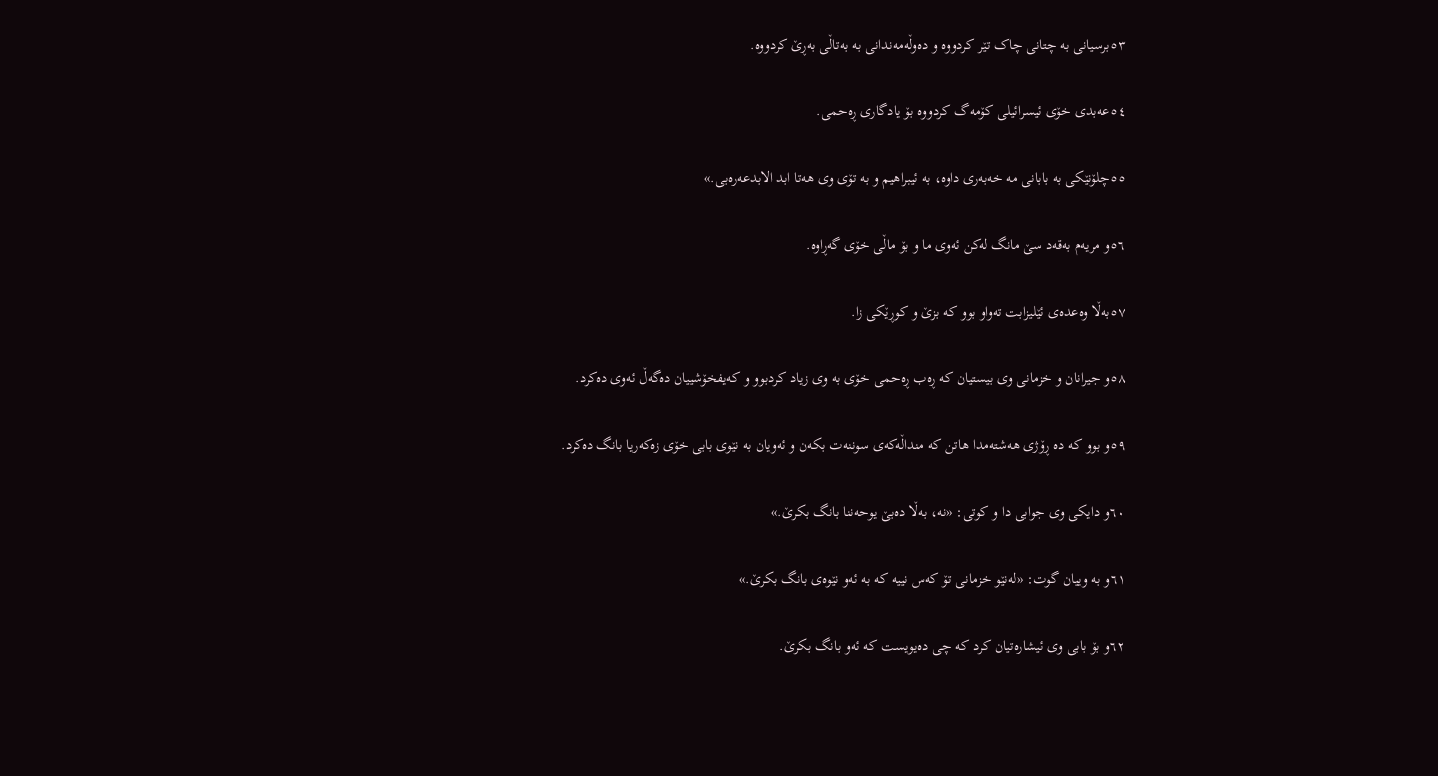٥٣برسیانی بە چتانی چاک تێر کردووە و دەوڵەمەندانی بە بەتاڵی بەڕێ کردووە.

٥٤عەبدی خۆی ئیسرائیلی کۆمەگ کردووە بۆ یادگاری ڕەحمی.

٥٥چلۆنێکی بە بابانی مە خەبەری داوە، بە ئیبراهیم و بە تۆی وی هەتا ابد الابدعەرەبی.»

٥٦و مریەم بەقەد سێ مانگ لەکن ئەوی ما و بۆ ماڵی خۆی گەڕاوە.

٥٧بەڵا وەعدەی ئێلیزابت تەواو بوو کە بزێ و کوڕێکی زا.

٥٨و جیرانان و خزمانی وی بیستیان کە ڕەب ڕەحمی خۆی بە وی زیاد کردبوو و کەیفخۆشییان دەگەڵ ئەوی دەکرد.

٥٩و بوو کە دە ڕۆژی هەشتەمدا هاتن کە منداڵەکەی سوننەت بکەن و ئەویان بە نێوی بابی خۆی زەکەریا بانگ دەکرد.

٦٠و دایکی وی جوابی دا و کوتی: «نە، بەڵا دەبێ یوحەننا بانگ بکرێ.»

٦١و بە وییان گوت: «لەنێو خزمانی تۆ کەس نییە کە بە ئەو نێوەی بانگ بکرێ.»

٦٢و بۆ بابی وی ئیشارەتیان کرد کە چی دەیویست کە ئەو بانگ بکرێ.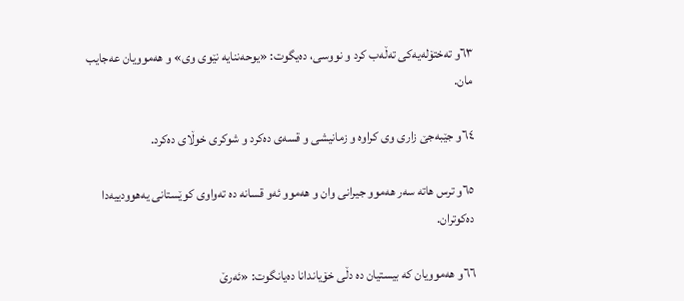٦٣و تەختۆلەیەکی تەڵەب کرد و نووسی، دەیگوت: «یوحەننایە نێوی وی» و هەموویان عەجایب مان.

٦٤و جێبەجێ زاری وی کراوە و زمانیشی و قسەی دەکرد و شوکری خوڵای دەکرد.

٦٥و ترس هاتە سەر هەموو جیرانی وان و هەموو ئەو قسانە دە تەواوی کوێستانی یەهوودییەدا دەکوتران.

٦٦و هەموویان کە بیستیان دە دڵی خۆیاندانا دەیانگوت: «ئەرێ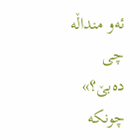ئەو منداڵە چی دەبێ؟» چونکە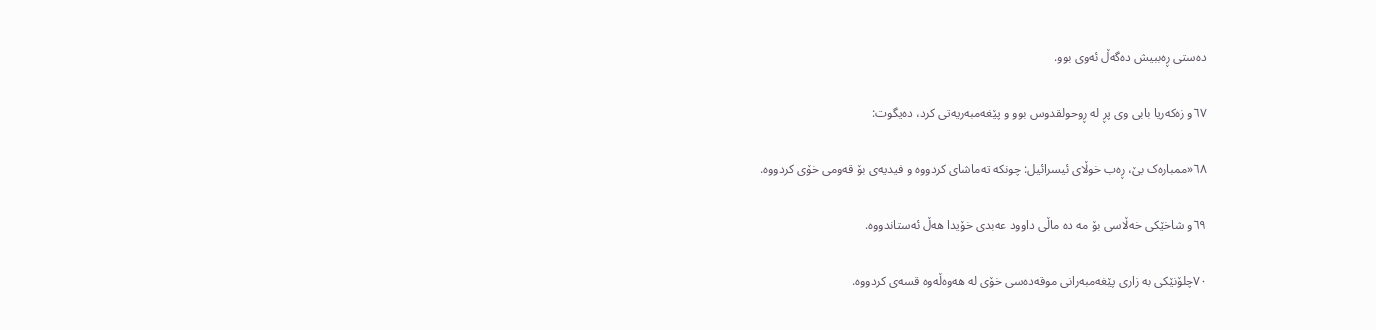دەستی ڕەببیش دەگەڵ ئەوی بوو.

٦٧و زەکەریا بابی وی پڕ لە ڕوحولقدوس بوو و پێغەمبەریەتی کرد، دەیگوت:

٦٨«ممبارەک بێ، ڕەب خوڵای ئیسرائیل: چونکە تەماشای کردووە و فیدیەی بۆ قەومی خۆی کردووە.

٦٩و شاخێکی خەڵاسی بۆ مە دە ماڵی داوود عەبدی خۆیدا هەڵ ئەستاندووە.

٧٠چلۆنێکی بە زاری پێغەمبەرانی موقەدەسی خۆی لە هەوەڵەوە قسەی کردووە.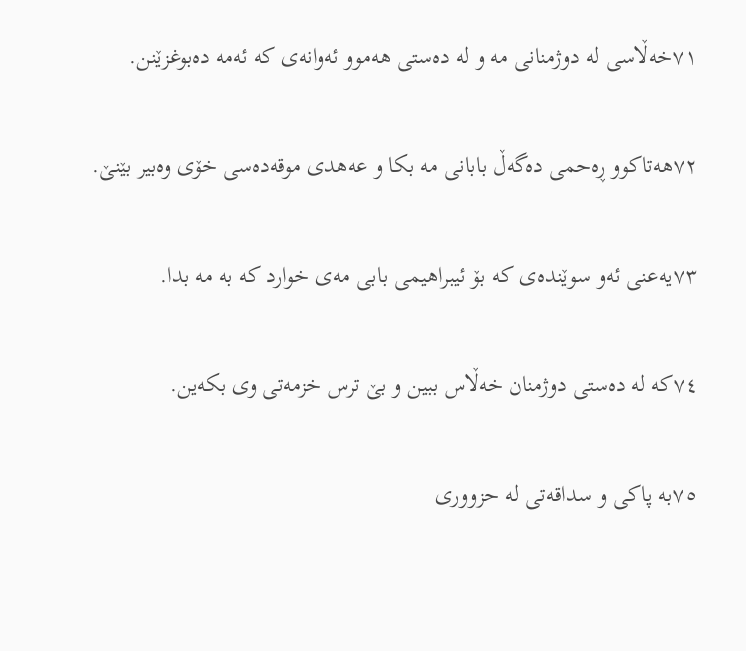٧١خەڵاسی لە دوژمنانی مە و لە دەستی هەموو ئەوانەی کە ئەمە دەبوغزێنن.

٧٢هەتاکوو ڕەحمی دەگەڵ بابانی مە بکا و عەهدی موقەدەسی خۆی وەبیر بێنێ.

٧٣یەعنی ئەو سوێندەی کە بۆ ئیبراهیمی بابی مەی خوارد کە بە مە بدا.

٧٤کە لە دەستی دوژمنان خەڵاس ببین و بێ ترس خزمەتی وی بکەین.

٧٥بە پاکی و سداقەتی لە حزووری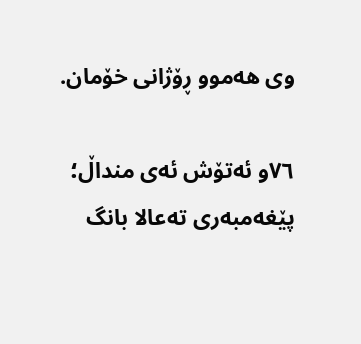وی هەموو ڕۆژانی خۆمان.

٧٦و ئەتۆش ئەی منداڵ؛ پێغەمبەری تەعالا بانگ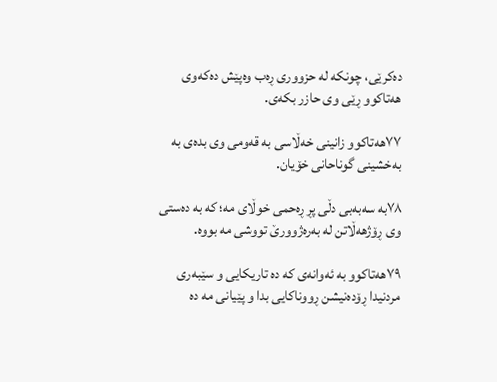دەکرێی، چونکە لە حزووری ڕەب وەپێش دەکەوی هەتاکوو ڕێی وی حازر بکەی.

٧٧هەتاکوو زانینی خەڵاسی بە قەومی وی بدەی بە بەخشینی گوناحانی خۆیان.

٧٨بە سەبەبی دڵی پڕ ڕەحمی خوڵای مە؛ کە بە دەستی وی ڕۆژهەڵاتن لە بەرەژوورێ تووشی مە بووە.

٧٩هەتاکوو بە ئەوانەی کە دە تاریکایی و سێبەری مردنیدا ڕۆدەنیشن ڕووناکایی بدا و پێیانی مە دە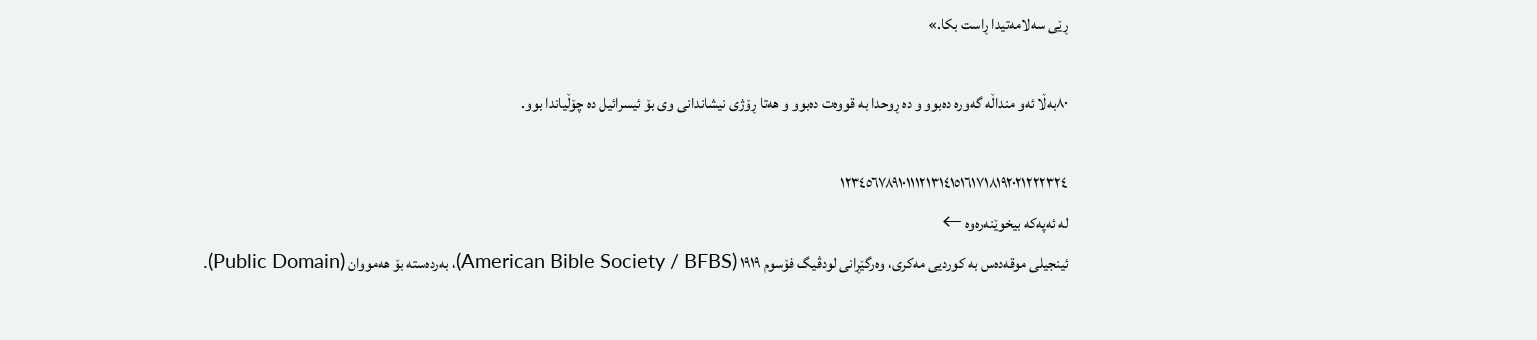ڕێی سەلامەتیدا ڕاست بکا.»

٨٠بەڵا ئەو منداڵە گەورە دەبوو و دە ڕوحدا بە قووەت دەبوو و هەتا ڕۆژی نیشاندانی وی بۆ ئیسرائیل دە چۆڵیاندا بوو.

١٢٣٤٥٦٧٨٩١٠١١١٢١٣١٤١٥١٦١٧١٨١٩٢٠٢١٢٢٢٣٢٤
لە ئەپەکە بیخوێنەرەوە ←
ئینجیلی موقەدەس بە کوردیی مەکری، وەرگێڕانی لودڤیگ فۆسوم ١٩١٩ (American Bible Society / BFBS)، بەردەستە بۆ هەمووان (Public Domain).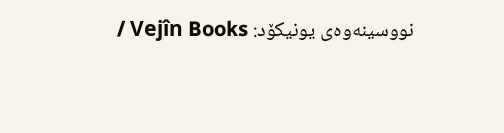نووسینەوەی یونیکۆد: Vejîn Books /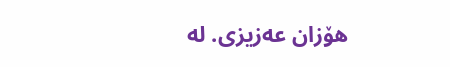هۆزان عەزیزی. لە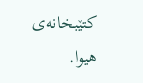کتێبخانەی هیوا.